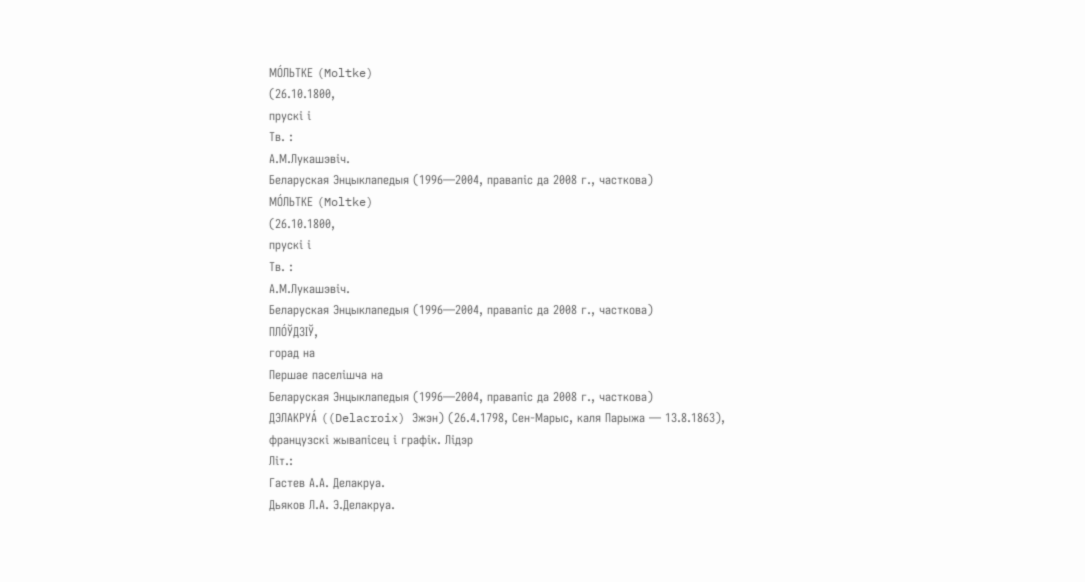МО́ЛЬТКЕ (Moltke)
(26.10.1800,
прускі і
Тв. :
А.М.Лукашэвіч.
Беларуская Энцыклапедыя (1996—2004, правапіс да 2008 г., часткова)
МО́ЛЬТКЕ (Moltke)
(26.10.1800,
прускі і
Тв. :
А.М.Лукашэвіч.
Беларуская Энцыклапедыя (1996—2004, правапіс да 2008 г., часткова)
ПЛО́ЎДЗІЎ,
горад на
Першае паселішча на
Беларуская Энцыклапедыя (1996—2004, правапіс да 2008 г., часткова)
ДЭЛАКРУА́ ((Delacroix) Эжэн) (26.4.1798, Сен-Марыс, каля Парыжа — 13.8.1863),
французскі жывапісец і графік. Лідэр
Літ.:
Гастев А.А. Делакруа.
Дьяков Л.А. Э.Делакруа.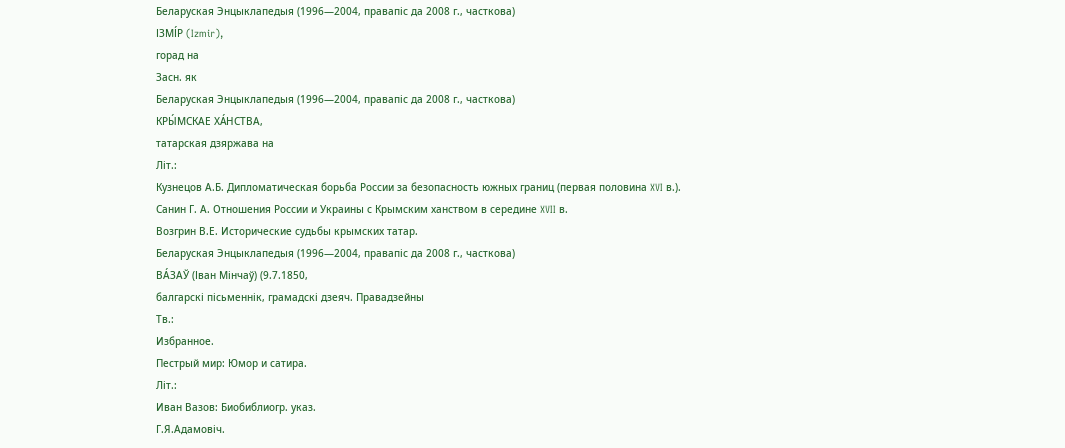Беларуская Энцыклапедыя (1996—2004, правапіс да 2008 г., часткова)
ІЗМІ́Р (Izmir),
горад на
Засн. як
Беларуская Энцыклапедыя (1996—2004, правапіс да 2008 г., часткова)
КРЫ́МСКАЕ ХА́НСТВА,
татарская дзяржава на
Літ.:
Кузнецов А.Б. Дипломатическая борьба России за безопасность южных границ (первая половина XVI в.).
Санин Г. А. Отношения России и Украины с Крымским ханством в середине XVII в.
Возгрин В.Е. Исторические судьбы крымских татар.
Беларуская Энцыклапедыя (1996—2004, правапіс да 2008 г., часткова)
ВА́ЗАЎ (Іван Мінчаў) (9.7.1850,
балгарскі пісьменнік, грамадскі дзеяч. Правадзейны
Тв.:
Избранное.
Пестрый мир: Юмор и сатира.
Літ.:
Иван Вазов: Биобиблиогр. указ.
Г.Я.Адамовіч.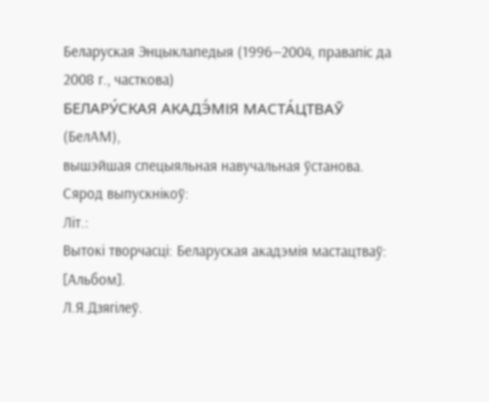Беларуская Энцыклапедыя (1996—2004, правапіс да 2008 г., часткова)
БЕЛАРУ́СКАЯ АКАДЭ́МІЯ МАСТА́ЦТВАЎ (БелАМ),
вышэйшая спецыяльная навучальная ўстанова.
Сярод выпускнікоў:
Літ.:
Вытокі творчасці: Беларуская акадэмія мастацтваў: [Альбом].
Л.Я.Дзягілеў.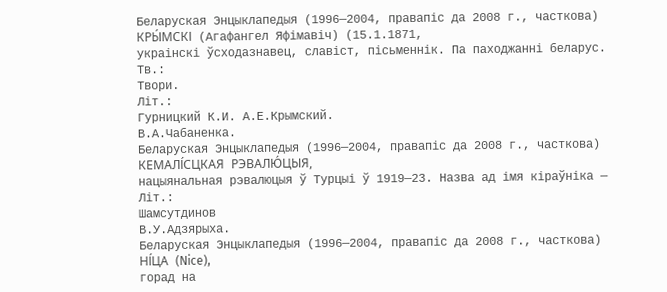Беларуская Энцыклапедыя (1996—2004, правапіс да 2008 г., часткова)
КРЫ́МСКІ (Агафангел Яфімавіч) (15.1.1871,
украінскі ўсходазнавец, славіст, пісьменнік. Па паходжанні беларус.
Тв.:
Твори.
Літ.:
Гурницкий К.И. А.Е.Крымский.
В.А.Чабаненка.
Беларуская Энцыклапедыя (1996—2004, правапіс да 2008 г., часткова)
КЕМАЛІ́СЦКАЯ РЭВАЛЮ́ЦЫЯ,
нацыянальная рэвалюцыя ў Турцыі ў 1919—23. Назва ад імя кіраўніка —
Літ.:
Шамсутдинов
В.У.Адзярыха.
Беларуская Энцыклапедыя (1996—2004, правапіс да 2008 г., часткова)
НІ́ЦА (Nice),
горад на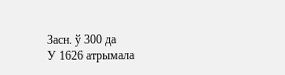Засн. ў 300 да
У 1626 атрымала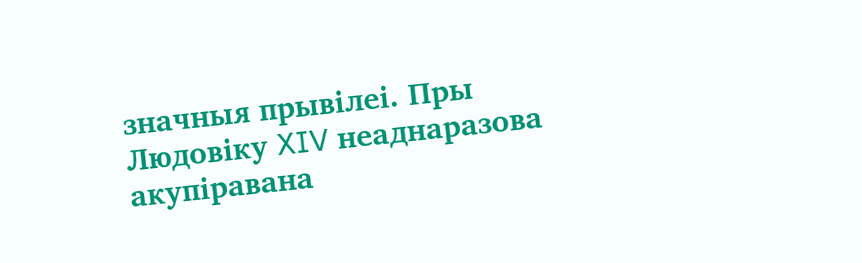значныя прывілеі. Пры Людовіку XIV неаднаразова акупіравана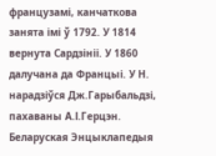французамі, канчаткова занята імі ў 1792. У 1814 вернута Сардзініі. У 1860 далучана да Францыі. У Н. нарадзіўся Дж.Гарыбальдзі, пахаваны А.І.Герцэн.
Беларуская Энцыклапедыя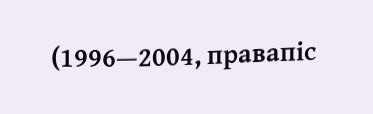(1996—2004, правапіс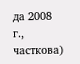да 2008 г., часткова)